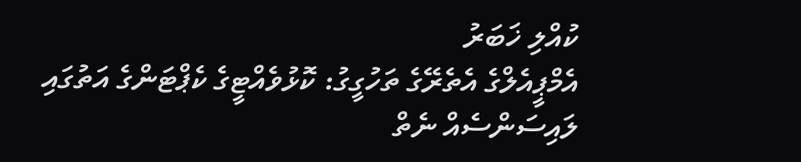ކުއްލި ޚަބަރު
އެމްޕީއެލްގެ އެތެރޭގެ ތަހުގީގު: ކޮޅުވެއްޓީގެ ކެޕްޓަންގެ އަތުގައި ލައިސަންސެއް ނެތް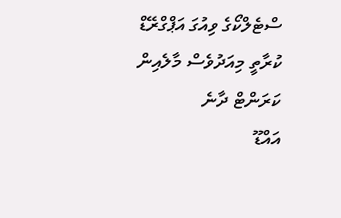ސްޓެލްކޯގެ ވިއުގަ އަޕްގްރޭޑް ކުރާތީ މިއަދުވެސް މާލެއިން ކަރަންޓް ދާނެ
އައްޑޫ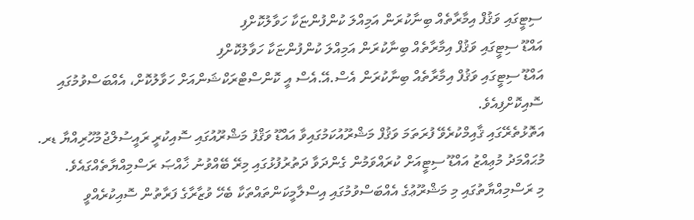ސިޓީގައި ވަޤުފް އިމާރާތެއް ބިނާކުރަން އަމިއްލަ ކުންފުންޏަކާ ހަވާލުކޮށްފި
އައްޑޫ ސިޓީގައި ވަޤުފް އިމާރާތެއް ބިނާކުރަން އަމިއްލަ ކުންފުންޏަކާ ހަވާލުކޮށްފި
އައްޑޫ ސިޓީގައި ވަޤުފް އިމާރާތެއް ބިނާކުރަން އެސް.އޭ.އެސް އީ ކޮންސްޓްރަކްޝަންއަށް ހަވާލުކޮށް، އެއްބަސްވުމުގައި ސޮއިކޮށްފިއެވެ.
އަތޮޅުތެރޭގައި ޤާއިމްކުރެވޭ ފުރަތަމަ ވަޤުފް މަޝްރޫއުކަމުގައިވާ އައްޑޫ ވަޤްފު މަޝްރޫއުގައި ސޮއިކުރީ ރައީސުލްޖުމުހޫރިއްޔާ ޑރ. މުޙައްމަދު މުޢިއްޒު އައްޑޫ ސިޓީއަށް ކުރައްވަމުން ގެންދަވާ ދަތުރުފުޅުގައި މިރޭ ބޭއްވުނު ޚާއްޞަ ރަސްމިއްޔާތެއްގައެވެ.
މި ރަސްމިއްޔާތުގައި މި މަޝްރޫޢުގެ އެއްބަސްވުމުގައި އިސްލާމީކަންތައްތަކާ ބެހޭ ވުޒާރާގެ ފަރާތުން ސޮއިކުރެއްވީ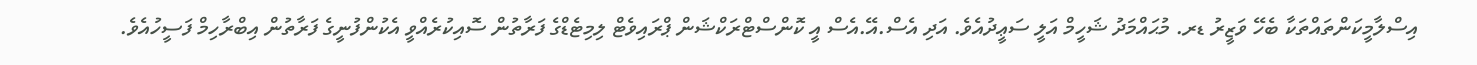އިސްލާމީކަންތައްތަކާ ބެހޭ ވަޒީރު ޑރ. މުޙައްމަދު ޝަހީމް އަލީ ސަޢީދުއެވެ. އަދި އެސް.އޭ.އެސް އީ ކޮންސްޓްރަކްޝަން ޕްރައިވެޓް ލިމިޓެޑްގެ ފަރާތުން ސޮއިކުރެއްވީ އެކުންފުނީގެ ފަރާތުން އިބްރާހިމް ފަސީހުއެވެ.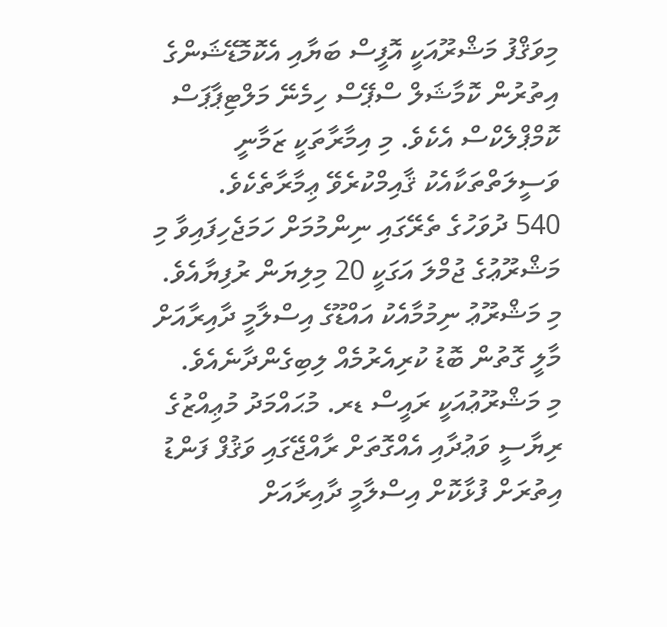މިވަޤްފު މަޝްރޫއަކީ އޮފީސް ބަޔާއި އެކޮމޮޑޭޝަންގެ އިތުރުން ކޮމާޝަލް ސްޕޭސް ހިމެނޭ މަލްޓިޕާޕަސް ކޮމްޕްލެކްސް އެކެވެ. މި އިމާރާތަކީ ޒަމާނީ ވަސީލަތްތަކާއެކު ޤާއިމްކުރެވޭ ޢިމާރާތެކެވެ.
540 ދުވަހުގެ ތެރޭގައި ނިންމުމަށް ހަމަޖެހިފައިވާ މި މަޝްރޫޢުގެ ޖުމްލަ އަގަކީ 20 މިލިޔަން ރުފިޔާއެވެ.
މި މަޝްރޫޢު ނިމުމާއެކު އައްޑޫގެ އިސްލާމީ ދާއިރާއަށް މާލީ ގޮތުން ބޮޑު ކުރިއެރުމެއް ލިބިގެންދާނެއެވެ.
މި މަޝްރޫޢުއަކީ ރައީސް ޑރ. މުޙައްމަދު މުޢިއްޒުގެ ރިޔާސީ ވަޢުދާއި އެއްގޮތަށް ރާއްޖޭގައި ވަޤުފް ފަންޑު އިތުރަށް ފުޅާކޮށް އިސްލާމީ ދާއިރާއަށް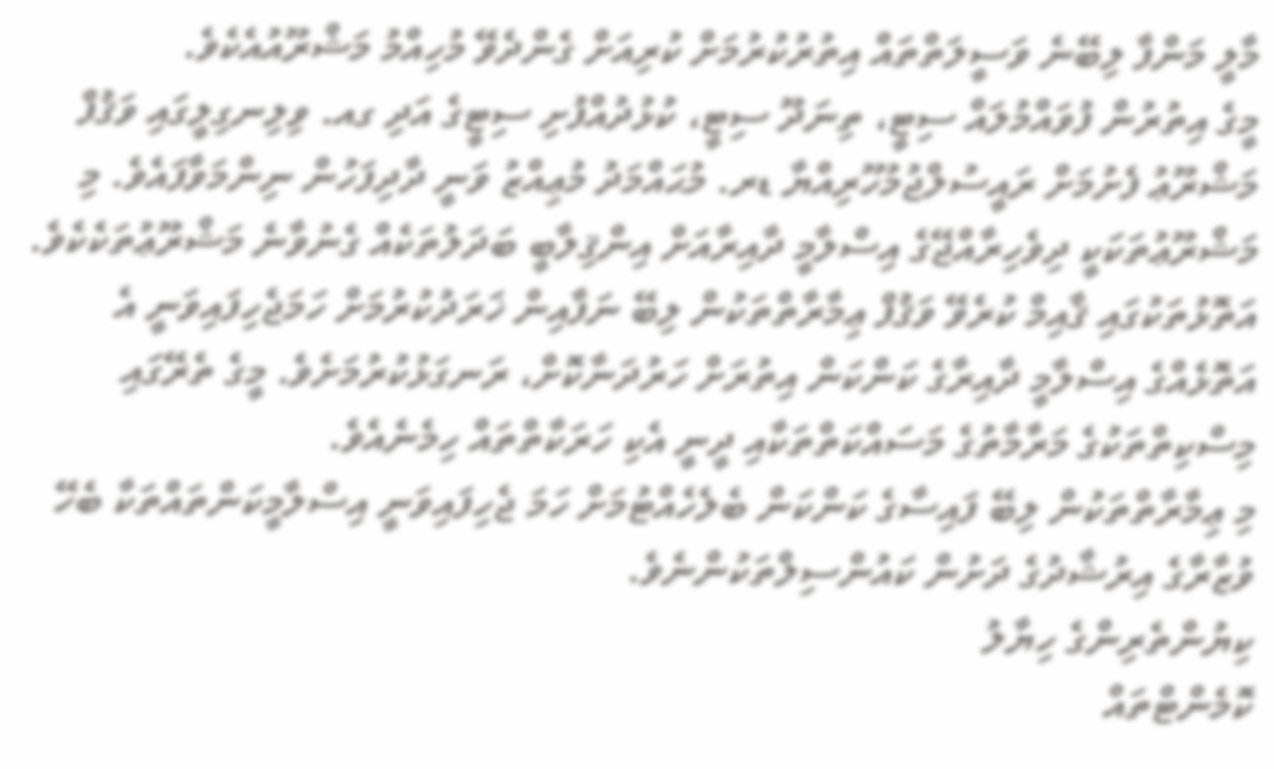މާލީ މަންފާ ލިބޭނެ ވަސީލަތްތައް އިތުރުކުރުމަށް ކުރިއަށް ގެންދެވޭ މުހިއްމު މަޝްރޫއުއެކެވެ.
މީގެ އިތުރުން ފުވައްމުލައް ސިޓީ، ތިނަދޫ ސިޓީ، ކުޅުދުއްފުށި ސިޓީގެ އަދި ގއ. ވިލިނގިލީގައި ވަޤުފް މަޝްރޫޢު ފެށުމަށް ރައީސުލްޖުމުހޫރިއްޔާ ޑރ. މުޙައްމަދު މުޢިއްޒު ވަނީ ދާދިފަހުން ނިންމަވާފައެވެ. މި މަޝްރޫޢުތަކަކީ ދިވެހިރާއްޖޭގެ އިސްލާމީ ދާއިރާއަށް އިންޤިލާބީ ބަދަލުތަކެއް ގެނުވާނެ މަޝްރޫޢުތަކެކެވެ.
އަތޮޅުތަކުގައި ޤާއިމް ކުރެވޭ ވަޤުފް ޢިމާރާތްތަކުން ލިބޭ ނަފާއިން ޚަރަދުކުރުމަށް ހަމަޖެހިފައިވަނީ އެ އަތޮޅެއްގެ އިސްލާމީ ދާއިރާގެ ކަންކަން އިތުރަށް ހަރުދަނާކޮށް، ރަނގަޅުކުރުމަށެވެ. މީގެ ތެރޭގައި މިސްކިތްތަކުގެ މަރާމާތުގެ މަސައްކަތްތަކާއި ދީނީ އެކި ހަރަކާތްތައް ހިމެނެއެވެ.
މި ޢިމާރާތްތަކުން ލިބޭ ފައިސާގެ ކަންކަން ބެލެހެއްޓުމަށް ހަމަ ޖެހިފައިވަނީ އިސްލާމީކަންތައްތަކާ ބެހޭ ވުޒާރާގެ އިރުޝާދުގެ ދަށުން ކައުންސިލްތަކުންނެވެ.
ކިޔުންތެރިންގެ ހިޔާލު
ކޮމެންޓްތައް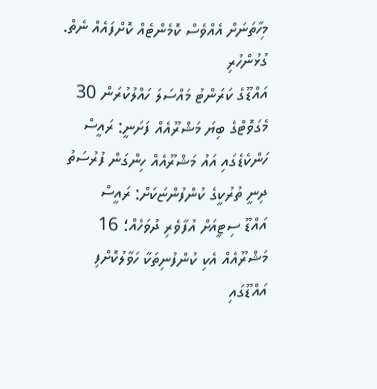މިހާތަނަށް އެއްވެސް ކޮމެންޓެއް ކޮށްފައެއް ނެތް.
ގުޅުންހުރި
އައްޑޫގެ ކަރަންޓު މައްސަލަ ހައްލުކުރަން 30 މެގަވޮޓްގެ ބިޔަ މަޝްރޫއެއް ފަށަނީ: ރައީސް
ހަންކެޑެގައި އައު މަޝްރޫއެއް ހިންގަން ފުރުސަތު ދިނީ ތުރުކީގެ ކުންފުންޏަކަށް: ރައީސް
އައްޑޫ ސިޓީއަށް އުފާވެރި ދުވަހެއް؛ 16 މަޝްރޫއެއް އެކި ކުންފުނިތަކާ ހަވާލުކޮށްފި
އައްޑޫގައި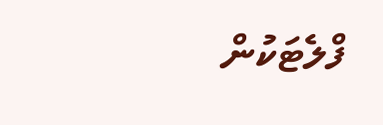ފްލެޓަކުން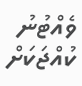ވެއްޓުނު ކުއްޖަކަށް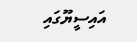އައިސީޔޫގައި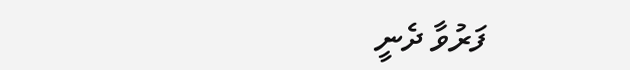ފަރުވާ ދެނީ